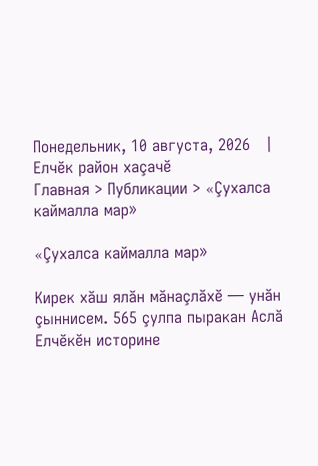Понедельник, 10 августа, 2026   |    Елчĕк район хаçачĕ
Главная > Публикации > «Çухалса каймалла мар»

«Çухалса каймалла мар»

Кирек хăш ялăн мăнаçлăхĕ — унăн çыннисем. 565 çулпа пыракан Аслă Елчĕкĕн историне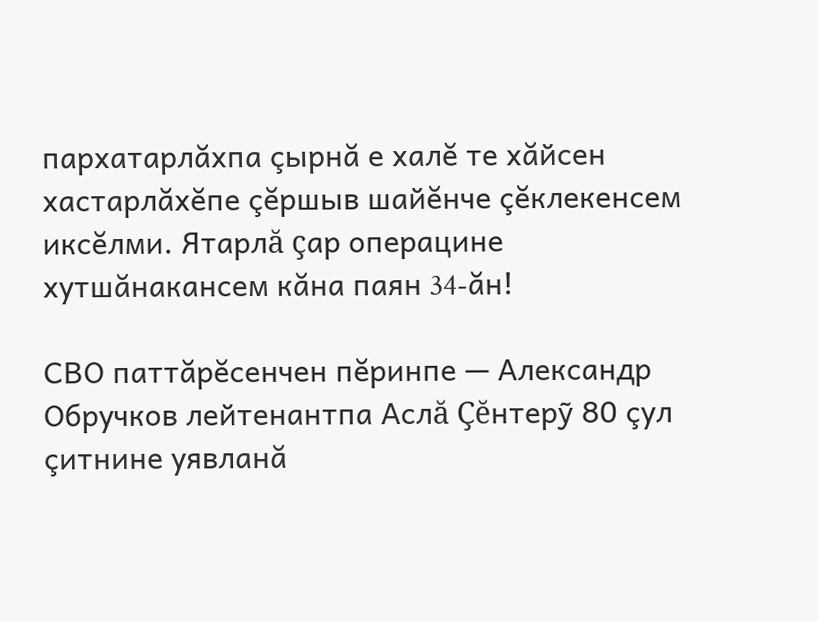пархатарлăхпа çырнă е халĕ те хăйсен хастарлăхĕпе çĕршыв шайĕнче çĕклекенсем иксĕлми. Ятарлă çар операцине хутшăнакансем кăна паян 34-ăн!

СВО паттăрĕсенчен пĕринпе — Александр Обручков лейтенантпа Аслă Çĕнтерỹ 80 çул çитнине уявланă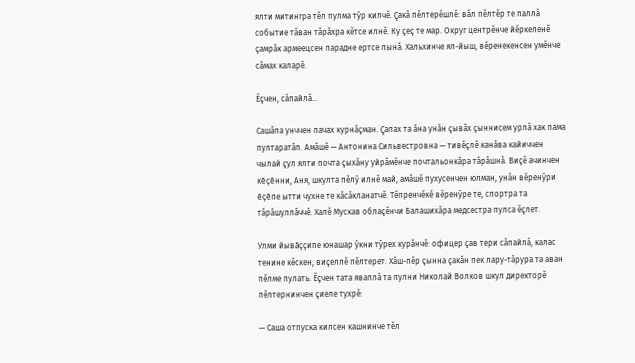ялти митингра тĕл пулма тỹр килчĕ. Çакă пĕлтерĕшлĕ: вăл пĕлтĕр те паллă событие тăван тăрăхра кĕтсе илнĕ. Ку çеç те мар. Округ центрĕнче йĕркеленĕ çамрăк армеецсен парадне ертсе пынă. Хальхинче ял-йыш, вĕренекенсен умĕнче сăмах каларĕ.

Ĕçчен, сăпайлă…

Сашăпа унччен пачах курнăçман. Çапах та ăна унăн çывăх çыннисем урлă хак пама пултаратăп. Амăшĕ — Антонина Сильвестровна — тивĕçлĕ канăва кайиччен чылай çул ялти почта çыхăну уйрăмĕнче почтальонкăра тăрăшнă. Виçĕ ачинчен кĕçĕнни, Аня, шкулта пĕлỹ илнĕ май, амăшĕ пухусенчен юлман, унăн вĕренỹри ĕçĕпе ытти чухне те кăсăкланатчĕ. Тĕпренчĕкĕ вĕренỹре те, спортра та тăрăшуллăччĕ. Халĕ Мускав облаçĕнчи Балашихăра медсестра пулса ĕçлет.

Улми йывăççипе юнашар ỹкни тỹрех курăнчĕ: офицер çав тери сăпайлă, калас тенине кĕскен, виçеллĕ пĕлтерет. Хăш-пĕр çынна çакăн пек лару-тăрура та аван пĕлме пулать. Ĕçчен тата яваплă та пулни Николай Волков шкул директорĕ пĕлтернинчен çиеле тухрĕ:

— Саша отпуска килсен кашнинче тĕл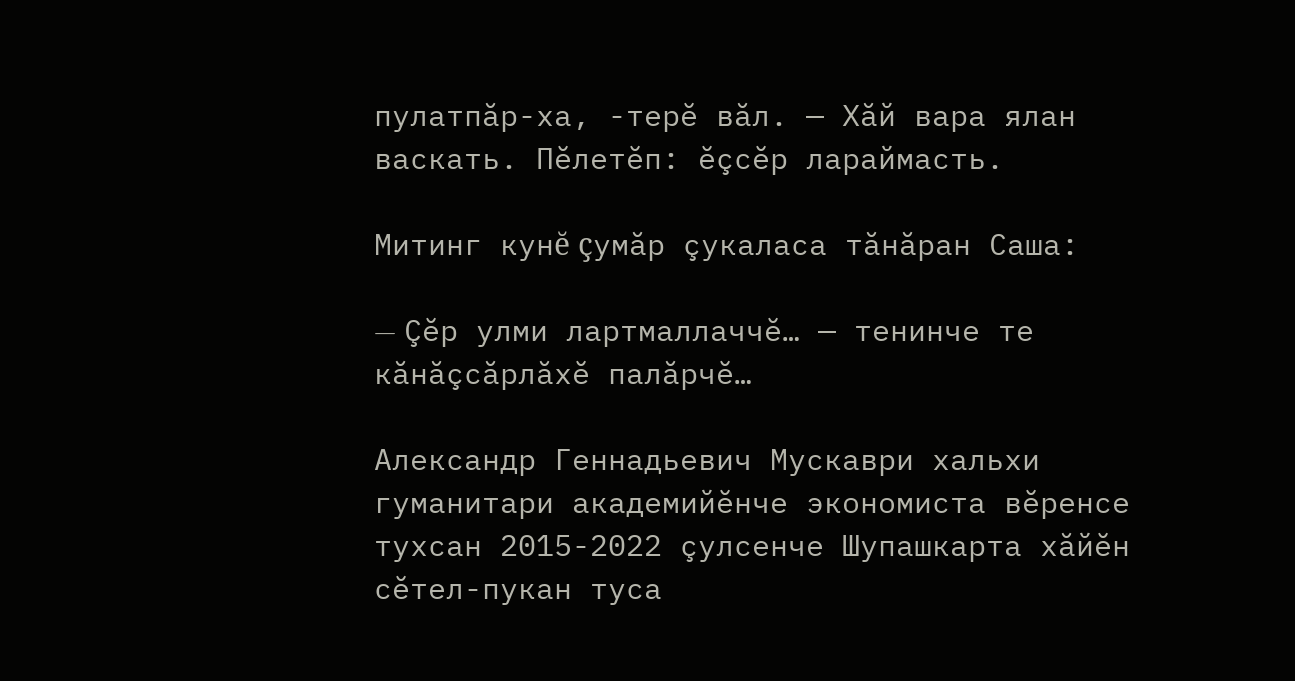пулатпăр-ха, -терĕ вăл. — Хăй вара ялан васкать. Пĕлетĕп: ĕçсĕр лараймасть.

Митинг кунĕ çумăр çукаласа тăнăран Саша:

— Çĕр улми лартмаллаччĕ… — тенинче те кăнăçсăрлăхĕ палăрчĕ…

Александр Геннадьевич Мускаври хальхи гуманитари академийĕнче экономиста вĕренсе тухсан 2015-2022 çулсенче Шупашкарта хăйĕн сĕтел-пукан туса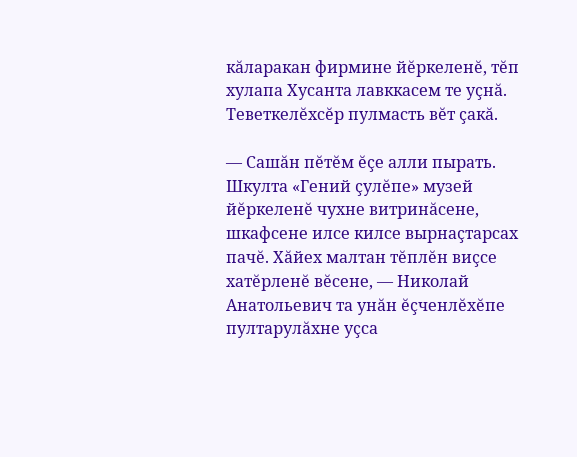кăларакан фирмине йĕркеленĕ, тĕп хулапа Хусанта лавккасем те уçнă. Теветкелĕхсĕр пулмасть вĕт çакă.

— Сашăн пĕтĕм ĕçе алли пырать. Шкулта «Гений çулĕпе» музей йĕркеленĕ чухне витринăсене, шкафсене илсе килсе вырнаçтарсах пачĕ. Хăйех малтан тĕплĕн виçсе хатĕрленĕ вĕсене, — Николай Анатольевич та унăн ĕçченлĕхĕпе пултарулăхне уçса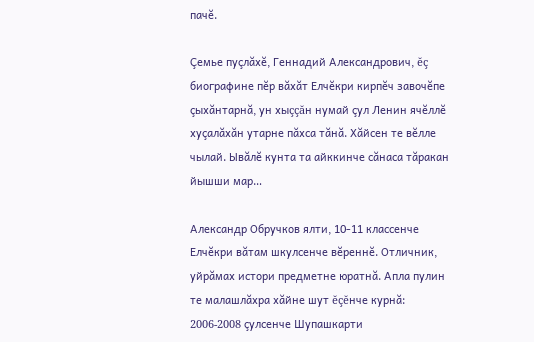пачĕ.

Çемье пуçлăхĕ, Геннадий Александрович, ĕç биографине пĕр вăхăт Елчĕкри кирпĕч завочĕпе çыхăнтарнă, ун хыççăн нумай çул Ленин ячĕллĕ хуçалăхăн утарне пăхса тăнă. Хăйсен те вĕлле чылай. Ывăлĕ кунта та айккинче сăнаса тăракан йышши мар…

Александр Обручков ялти, 10-11 классенче Елчĕкри вăтам шкулсенче вĕреннĕ. Отличник, уйрăмах истори предметне юратнă. Апла пулин те малашлăхра хăйне шут ĕçĕнче курнă: 2006-2008 çулсенче Шупашкарти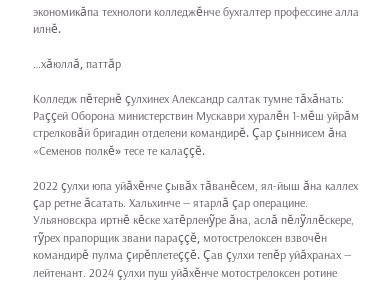экономикăпа технологи колледжĕнче бухгалтер профессине алла илнĕ.

…хăюллă, паттăр

Колледж пĕтернĕ çулхинех Александр салтак тумне тăхăнать: Раççей Оборона министерствин Мускаври хуралĕн 1-мĕш уйрăм стрелковăй бригадин отделени командирĕ. Çар çыннисем ăна «Семенов полкĕ» тесе те калаççĕ.

2022 çулхи юпа уйăхĕнче çывăх тăванĕсем, ял-йыш ăна каллех çар ретне ăсатать. Хальхинче — ятарлă çар операцине. Ульяновскра иртнĕ кĕске хатĕрленỹре ăна, аслă пĕлỹллĕскере, тỹрех прапорщик звани параççĕ, мотострелоксен взвочĕн командирĕ пулма çирĕплетеççĕ. Çав çулхи тепĕр уйăхранах — лейтенант. 2024 çулхи пуш уйăхĕнче мотострелоксен ротине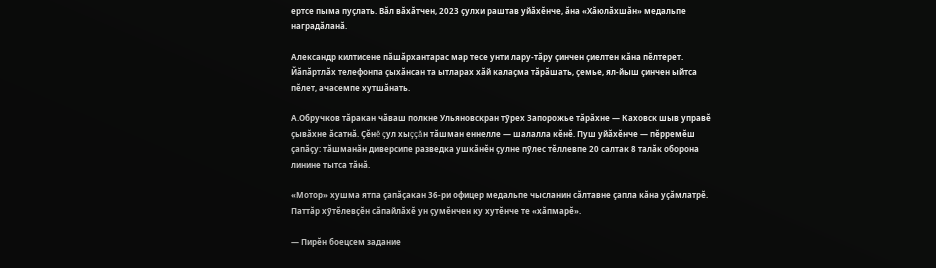ертсе пыма пуçлать. Вăл вăхăтчен, 2023 çулхи раштав уйăхĕнче, ăна «Хăюлăхшăн» медальпе наградăланă.

Александр килтисене пăшăрхантарас мар тесе унти лару-тăру çинчен çиелтен кăна пĕлтерет. Йăпăртлăх телефонпа çыхăнсан та ытларах хăй калаçма тăрăшать, çемье, ял-йыш çинчен ыйтса пĕлет, ачасемпе хутшăнать.

А.Обручков тăракан чăваш полкне Ульяновскран тỹрех Запорожье тăрăхне — Каховск шыв управĕ çывăхне ăсатнă. Çĕнĕ çул хыççăн тăшман еннелле — шалалла кĕнĕ. Пуш уйăхĕнче — пĕрремĕш çапăçу: тăшманăн диверсипе разведка ушкăнĕн çулне пỹлес тĕллевпе 20 салтак 8 талăк оборона линине тытса тăнă.

«Мотор» хушма ятпа çапăçакан 36-ри офицер медальпе чысланин сăлтавне çапла кăна уçăмлатрĕ. Паттăр хỹтĕлевçĕн сăпайлăхĕ ун çумĕнчен ку хутĕнче те «хăпмарĕ».

— Пирĕн боецсем задание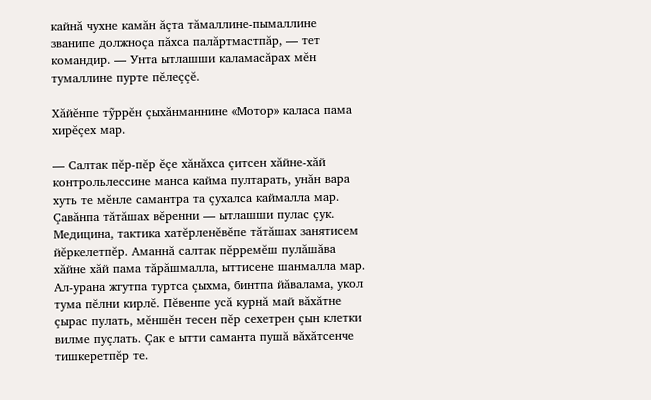кайнă чухне камăн ăçта тăмаллине-пымаллине званипе должноçа пăхса палăртмастпăр, — тет командир. — Унта ытлашши каламасăрах мĕн тумаллине пурте пĕлеççĕ.

Хăйĕнпе тỹррĕн çыхăнманнине «Мотор» каласа пама хирĕçех мар.

— Салтак пĕр-пĕр ĕçе хăнăхса çитсен хăйне-хăй контрольлессине манса кайма пултарать, унăн вара хуть те мĕнле самантра та çухалса каймалла мар. Çавăнпа тăтăшах вĕренни — ытлашши пулас çук. Медицина, тактика хатĕрленĕвĕпе тăтăшах занятисем йĕркелетпĕр. Аманнă салтак пĕрремĕш пулăшăва хăйне хăй пама тăрăшмалла, ыттисене шанмалла мар. Ал-урана жгутпа туртса çыхма, бинтпа йăвалама, укол тума пĕлни кирлĕ. Пĕвенпе усă курнă май вăхăтне çырас пулать, мĕншĕн тесен пĕр сехетрен çын клетки вилме пуçлать. Çак е ытти саманта пушă вăхăтсенче тишкеретпĕр те.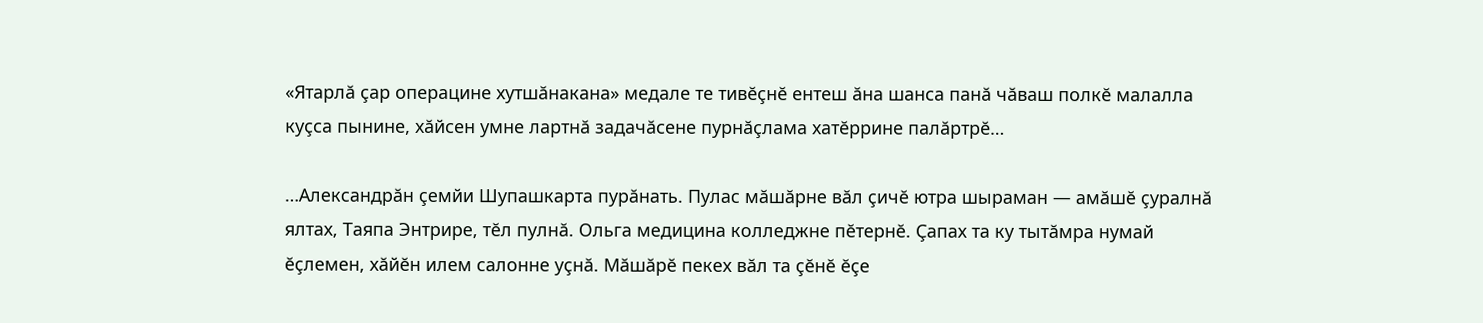«Ятарлă çар операцине хутшăнакана» медале те тивĕçнĕ ентеш ăна шанса панă чăваш полкĕ малалла куçса пынине, хăйсен умне лартнă задачăсене пурнăçлама хатĕррине палăртрĕ…

…Александрăн çемйи Шупашкарта пурăнать. Пулас мăшăрне вăл çичĕ ютра шыраман — амăшĕ çуралнă ялтах, Таяпа Энтрире, тĕл пулнă. Ольга медицина колледжне пĕтернĕ. Çапах та ку тытăмра нумай ĕçлемен, хăйĕн илем салонне уçнă. Мăшăрĕ пекех вăл та çĕнĕ ĕçе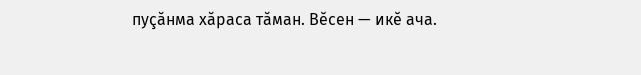пуçăнма хăраса тăман. Вĕсен — икĕ ача.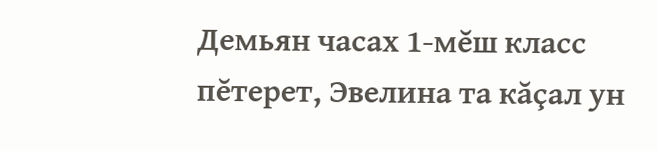Демьян часах 1-мĕш класс пĕтерет, Эвелина та кăçал ун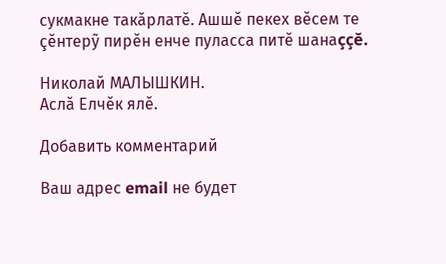сукмакне такăрлатĕ. Ашшĕ пекех вĕсем те çĕнтерỹ пирĕн енче пуласса питĕ шанаççĕ.

Николай МАЛЫШКИН.
Аслă Елчĕк ялĕ.

Добавить комментарий

Ваш адрес email не будет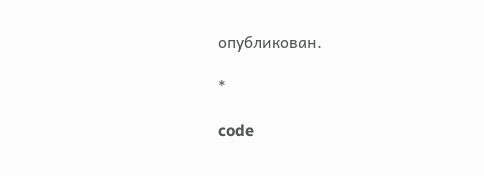опубликован.

*

code